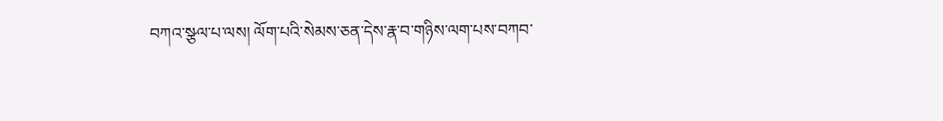བཀའ་སྩལ་པ་ལས། ལོག་པའི་སེམས་ཅན་དེས་རྣ་བ་གཉིས་ལག་པས་བཀབ་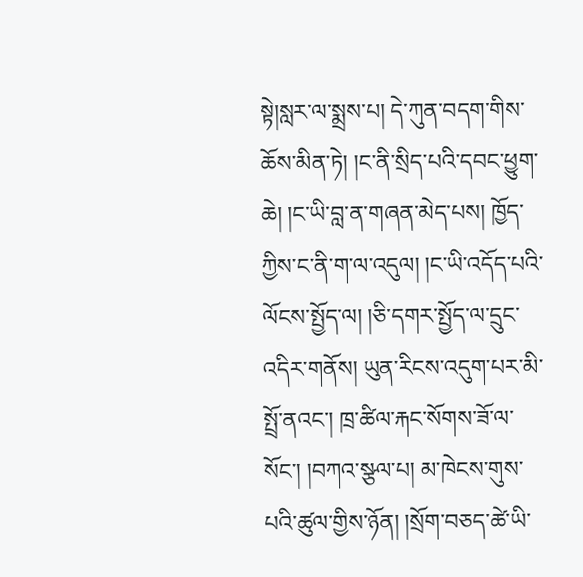སྟེ།སླར་ལ་སྨྲས་པ། དེ་ཀུན་བདག་གིས་ཆོས་མིན་ཏེ། །ང་ནི་སྲིད་པའི་དབང་ཕྱུག་ཆེ། །ང་ཡི་བླ་ན་གཞན་མེད་པས། ཁྱོད་ཀྱིས་ང་ནི་ག་ལ་འདུལ། །ང་ཡི་འདོད་པའི་ལོངས་སྤྱོད་ལ། །ཅི་དགར་སྤྱོད་ལ་དྲུང་འདིར་གནོས། ཡུན་རིངས་འདུག་པར་མི་སྤྲོ་ནའང་། ཁྲ་ཚིལ་རྐང་སོགས་ཟོ་ལ་སོང་། །བཀའ་སྩལ་པ། མ་ཁེངས་གུས་པའི་ཚུལ་གྱིས་ཉོན། །སྲོག་བཅད་ཚེ་ཡི་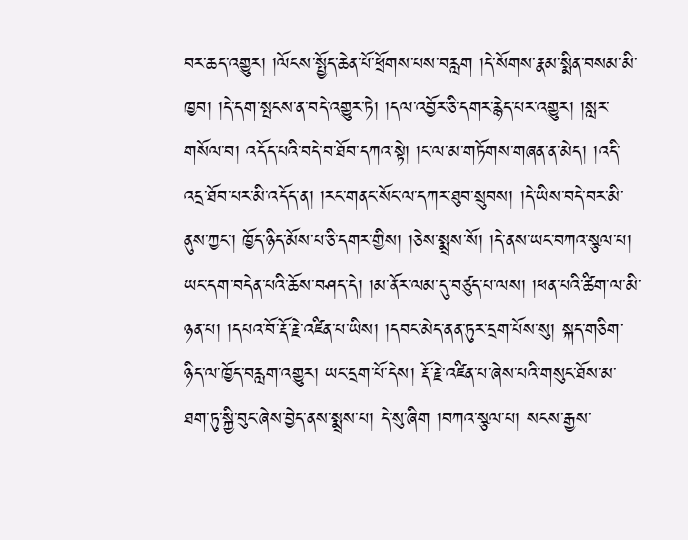བར་ཆད་འགྱུར། །ལོངས་སྤྱོད་ཆེན་པོ་ཕྲོགས་པས་བརླག །དེ་སོགས་རྣམ་སྨིན་བསམ་མི་ཁྱབ། །དེ་དག་སྤངས་ན་བདེ་འགྱུར་ཏེ། །དལ་འབྱོར་ཅི་དགར་རྙེད་པར་འགྱུར། །སླར་གསོལ་བ། འདོད་པའི་བདེ་བ་ཐོབ་དཀའ་སྟེ། །ང་ལ་མ་གཏོགས་གཞན་ན་མེད། །འདི་འདྲ་ཐོབ་པར་མི་འདོད་ན། །རང་གནང་སོང་ལ་དཀར་ཐུབ་སྲུབས། །དེ་ཡིས་བདེ་བར་མི་ནུས་ཀྱང་། ཁྱོད་ཉིད་མོས་པ་ཅི་དགར་གྱིས། །ཅེས་སྨྲས་སོ། །དེ་ནས་ཡང་བཀའ་སྩལ་པ། ཡང་དག་བདེན་པའི་ཆོས་བཤད་དེ། །མ་ནོར་ལམ་དུ་བཙུད་པ་ལས། །ཕན་པའི་ཚིག་ལ་མི་ཉན་པ། །དཔའ་བོ་རྡོ་རྗེ་འཛིན་པ་ཡིས། །དབང་མེད་ནན་ཏུར་དྲག་པོས་སུ། སྐད་གཅིག་ཉིད་ལ་ཁྱོད་བརླག་འགྱུར། ཡང་དྲག་པོ་དེས། རྡོ་རྗེ་འཛིན་པ་ཞེས་པའི་གསུང་ཐོས་མ་ཐག་ཏུ་སྐྱི་བུང་ཞེས་བྱེད་ནས་སྨྲས་པ། དེ་སུ་ཞིག །བཀའ་སྩལ་པ། སངས་རྒྱས་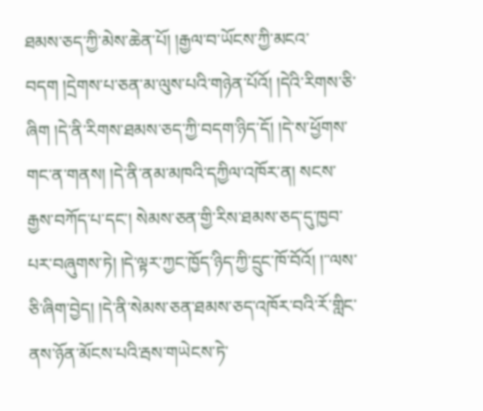ཐམས་ཅད་ཀྱི་མེས་ཆེན་པོ། །རྒྱལ་བ་ཡོངས་ཀྱི་མངའ་བདག །དྲེགས་པ་ཅན་མ་ལུས་པའི་གཉེན་པོའོ། །དེའི་རིགས་ཅི་ཞིག །དེ་ནི་རིགས་ཐམས་ཅད་ཀྱི་བདག་ཉིད་དོ། །དེ་ས་ཕྱོགས་གང་ན་གནས། །དེ་ནི་ནམ་མཁའི་དཀྱིལ་འཁོར་ན། སངས་རྒྱས་བཀོད་པ་དང་། སེམས་ཅན་གྱི་རིས་ཐམས་ཅད་དུ་ཁྱབ་པར་བཞུགས་ཏེ། །དེ་ལྟར་ཀྱང་ཁྱོད་ཉིད་ཀྱི་དྲུང་ཁོ་བོའོ། །་་ལས་ཅི་ཞིག་བྱེད། །དེ་ནི་སེམས་ཅན་ཐམས་ཅད་འཁོར་བའི་རོ་གླིང་ནས་ཉོན་མོངས་པའི་རྦས་གཡེངས་ཏེ་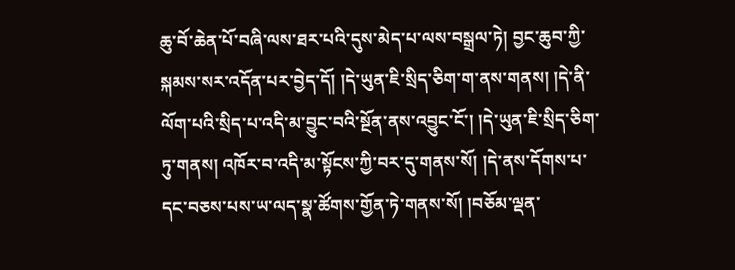ཆུ་བོ་ཆེན་པོ་བཞི་ལས་ཐར་པའི་དུས་མེད་པ་ལས་བསྒྲལ་ཏེ། བྱང་ཆུབ་ཀྱི་སྐམས་སར་འདོན་པར་བྱེད་དོ། །དེ་ཡུན་ཇི་སྲིད་ཅིག་ག་ནས་གནས། །དེ་ནི་ལོག་པའི་སྲིད་པ་འདི་མ་བྱུང་བའི་སྔོན་ནས་འབྱུང་ངོ་། །དེ་ཡུན་ཇི་སྲིད་ཅིག་ཏུ་གནས། འཁོར་བ་འདི་མ་སྟོངས་ཀྱི་བར་དུ་གནས་སོ། །དེ་ནས་དོགས་པ་དང་བཅས་པས་ཡ་ལད་སྣ་ཚོགས་གྱོན་ཏེ་གནས་སོ། །བཅོམ་ལྡན་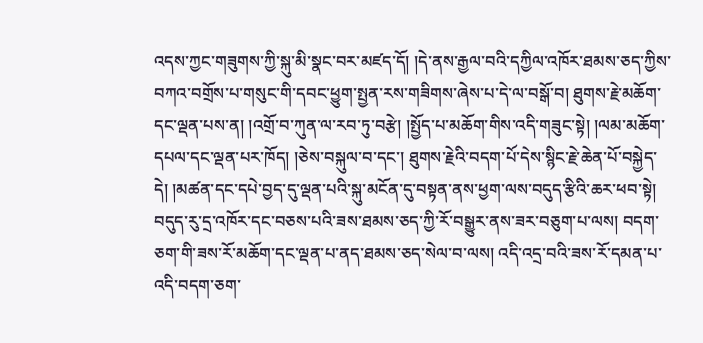འདས་ཀྱང་གཟུགས་ཀྱི་སྐུ་མི་སྣང་བར་མཛད་དོ། །དེ་ནས་རྒྱལ་བའི་དཀྱིལ་འཁོར་ཐམས་ཅད་ཀྱིས་བཀའ་བགྲོས་པ་གསུང་གི་དབང་ཕྱུག་སྤྱན་རས་གཟིགས་ཞེས་པ་དེ་ལ་བསྒོ་བ། ཐུགས་རྗེ་མཆོག་དང་ལྡན་པས་ན། །འགྲོ་བ་ཀུན་ལ་རབ་ཏུ་བརྩེ། །སྤྱོད་པ་མཆོག་གིས་འདི་གཟུང་སྟེ། །ལམ་མཆོག་དཔལ་དང་ལྡན་པར་ཁོད། །ཅེས་བསྐུལ་བ་དང་། ཐུགས་རྗེའི་བདག་པོ་དེས་སྙིང་རྗེ་ཆེན་པོ་བསྐྱེད་དེ། །མཚན་དང་དཔེ་བྱད་དུ་ལྡན་པའི་སྐུ་མངོན་དུ་བསྟན་ནས་ཕྱག་ལས་བདུད་རྩིའི་ཆར་ཕབ་སྟེ། བདུད་རུ་དྲ་འཁོར་དང་བཅས་པའི་ཟས་ཐམས་ཅད་ཀྱི་རོ་བསྒྱུར་ནས་ཟར་བཅུག་པ་ལས། བདག་ཅག་གི་ཟས་རོ་མཆོག་དང་ལྡན་པ་ནད་ཐམས་ཅད་སེལ་བ་ལས། འདི་འདྲ་བའི་ཟས་རོ་དམན་པ་འདི་བདག་ཅག་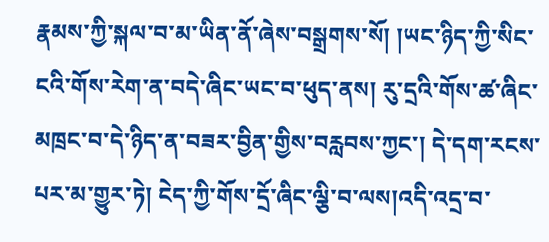རྣམས་ཀྱི་སྐལ་བ་མ་ཡིན་ནོ་ཞེས་བསྒྲགས་སོ། །ཡང་ཉིད་ཀྱི་སིང་ངའི་གོས་རེག་ན་བདེ་ཞིང་ཡང་བ་ཕུད་ནས། རུ་དྲའི་གོས་ཚ་ཞིང་མཁྲང་བ་དེ་ཉིད་ན་བཟར་བྱིན་གྱིས་བརླབས་ཀྱང་། དེ་དག་རངས་པར་མ་གྱུར་ཏེ། ངེད་ཀྱི་གོས་དྲོ་ཞིང་ལྕི་བ་ལས།འདི་འདྲ་བ་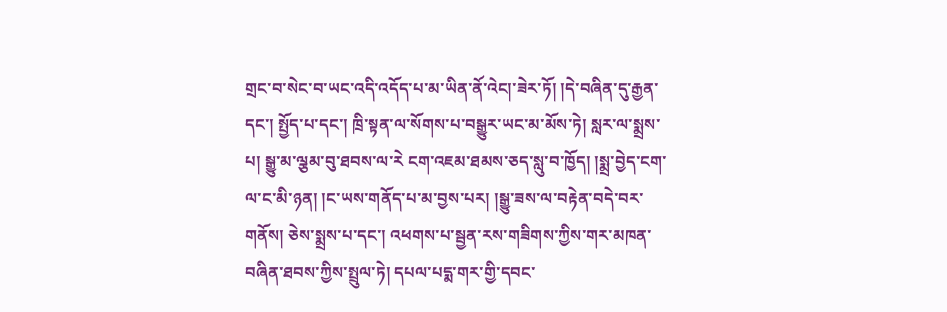གྲང་བ་སེང་བ་ཡང་འདི་འདོད་པ་མ་ཡིན་ནོ་འེང།་ཟེར་ཏོ། །དེ་བཞིན་དུ་རྒྱན་དང་། སྤྱོད་པ་དང་། ཁྲི་སྟན་ལ་སོགས་པ་བསྒྱུར་ཡང་མ་མོས་ཏེ། སླར་ལ་སྨྲས་པ། སྒྱུ་མ་ལྕམ་བུ་ཐབས་ལ་རེ ངག་འཇམ་ཐམས་ཅད་སླུ་བ་ཁྱོད། །སྨྲ་བྱེད་ངག་ལ་ང་མི་ཉན། །ང་ཡས་གནོད་པ་མ་བྱས་པར། །སྒྱུ་ཟས་ལ་བརྟེན་བདེ་བར་གནོས། ཅེས་སྨྲས་པ་དང་། འཕགས་པ་སྦྱན་རས་གཟིགས་ཀྱིས་གར་མཁན་བཞིན་ཐབས་ཀྱིས་སྤྲུལ་ཏེ། དཔལ་པདྨ་གར་གྱི་དབང་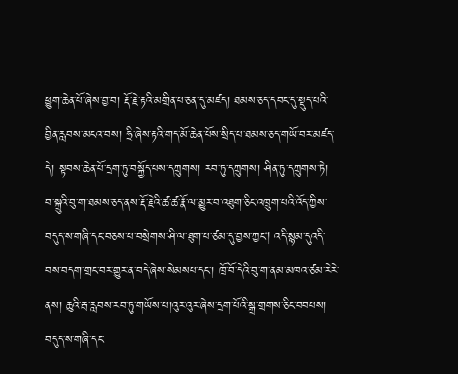ཕྱུག་ཆེན་པོ་ཞེས་བྱ་བ། རྡོ་རྗེ་རྟའི་མགྲིན་པ་ཅན་དུ་མཛད། ཐམས་ཅད་དབང་དུ་སྡུད་པའི་བྱིན་རླབས་མངའ་བས། ཧྲི་ཞེས་རྟའི་གད་མོ་ཆེན་པོས་སྲིད་པ་ཐམས་ཅད་གཡོ་བར་མཛད་དེ། སྟབས་ཆེན་པོ་དྲག་ཏུ་བསྐྱོད་པས་དཀྲུགས། རབ་ཏུ་དཀྲུགས། ཤིན་ཏུ་དཀྲུགས་ཏེ། བ་སྐྲུའི་བུ་ག་ཐམས་ཅད་ནས་རྡོ་རྗེའི་ཚ་ཚ་རྣོ་ལ་མྱུར་བ་འཐུག་ཅིང་འཁྲུག་པའི་འོད་ཀྱིས་བདུད་ས་གཞི་དང་བཅས་པ་བསྲེགས་ཤི་ལ་ཐུག་པ་ཙམ་དུ་བྱས་ཀྱང། འདི་སྙམ་དུའདི་བས་བདག་གྲང་བར་གྱུར་ན་བདེ་ཞེས་སེམསཔ་དང་། ཁྲོ་བོ་དེའི་བུ་ག་ནམ་མཁའ་ཙམ་རེརེ་ནས། ཆུའི་རྦ་རླབས་རབ་ཏུ་གཡོས་པ།འུར་འུར་ཞེས་དྲག་པོའི་སྒྲ་གྲགས་ཅིང་བབཔས། བདུད་ས་གཞི་དང་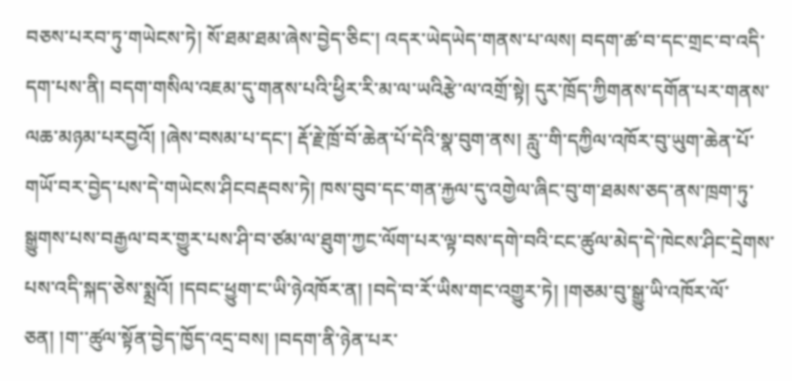བཅས་པརབ་ཏུ་གཡེངས་ཏེ། སོ་ཐམ་ཐམ་ཞེས་བྱེད་ཅིང་། འདར་ཡེདཡེད་གནས་པ་ལས། བདག་ཚ་བ་དང་གྲང་བ་འདི་དག་པས་ནི། བདག་གསིལ་འཇམ་དུ་གནས་པའི་ཕྱིར་རི་མ་ལ་ཡའིརྩེ་ལ་འགྲོ་སྟེ། དུར་ཁྲོད་ཀྱིགནས་དགོན་པར་གནས་ལཆ་མཉམ་པརབྱའོ། །ཞེས་བསམ་པ་དང་། རྡོ་རྗེ་ཁྲོ་བོ་ཆེན་པོ་དེའི་སྣ་བུག་ནས། རླུ་་གི་དཀྱིལ་འཁོར་བུ་ཡུག་ཆེན་པོ་གཡོ་བར་བྱེད་པས་དེ་གཡེངས་ཤིངབརྡབས་ཏེ། ཁས་བུབ་དང་གན་རྐྱལ་དུ་འགྱེལ་ཞིང་བུ་ག་ཐམས་ཅད་ནས་ཁྲག་ཏུ་སྒྱུགས་པས་བརྒྱལ་བར་གྱུར་པས་ཤི་བ་ཙམ་ལ་ཐུག་ཀྱང་ལོག་པར་ལྟ་བས་དགེ་བའི་ངང་ཚུལ་མེད་དེ་ཁེངས་ཤིང་དྲེགས་པས་འདི་སྐད་ཅེས་སྨྲའོ། །དབང་ཕྱུག་ང་ཡི་ཉེའཁོར་ན། །བདེ་བ་རོ་ཡིས་གང་འགྱུར་ཏེ། །གཅམ་བུ་སྒྱུ་ཡི་འཁོར་ལོ་ཅན། །ག་་ཚུལ་སྟོན་བྱེད་ཁྱོད་འདྲ་བས། །བདག་ནི་ཉེན་པར་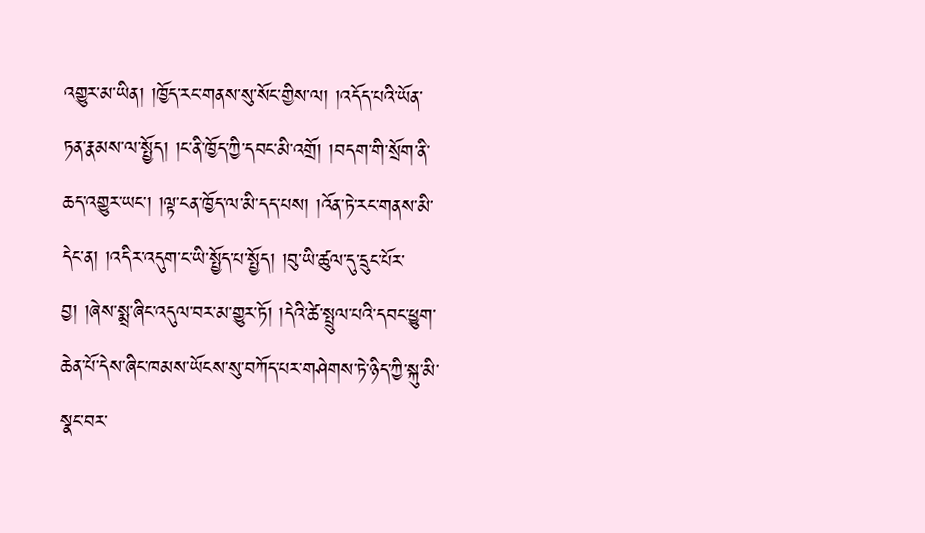འགྱུར་མ་ཡིན། །ཁྱོད་རང་གནས་སུ་སོང་གྱིས་ལ། །འདོད་པའི་ཡོན་ཏན་རྣམས་ལ་སྤྱོད། །ང་ནི་ཁྱོད་ཀྱི་དབང་མི་འགྲོ། །བདག་གི་སྲོག་ནི་ཆད་འགྱུར་ཡང་། །ལྟ་ངན་ཁྱོད་ལ་མི་དད་པས། །འོན་ཏེ་རང་གནས་མི་དེང་ན། །འདིར་འདུག་ང་ཡི་སྤྱོད་པ་སྤྱོད། །བུ་ཡི་ཚུལ་དུ་དྲུང་པོར་བྱ། །ཞེས་སྨྲ་ཞིང་འདུལ་བར་མ་གྱུར་ཏོ། །དེའི་ཚེ་སྤྲུལ་པའི་དབང་ཕྱུག་ཆེན་པོ་དེས་ཞིང་ཁམས་ཡོངས་སུ་བཀོད་པར་གཤེགས་ཏེ་ཉིད་ཀྱི་སྐུ་མི་སྣང་བར་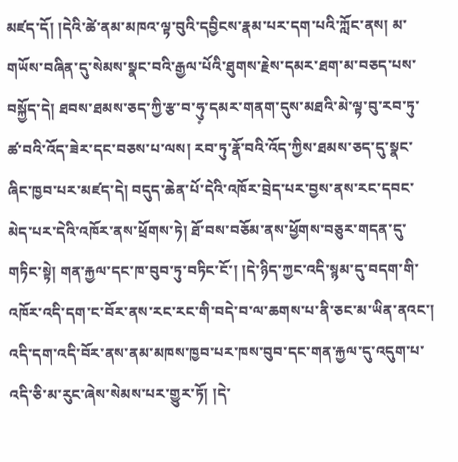མཛད་དོ། །དེའི་ཚེ་ནམ་མཁའ་ལྟ་བུའི་དབྱིངས་རྣམ་པར་དག་པའི་ཀློང་ནས། མ་གཡོས་བཞིན་དུ་སེམས་སྣང་བའི་རྒྱལ་པོའི་ཐུགས་རྗེས་དམར་ཐག་མ་བཅད་པས་བསྐྱོད་དེ། ཐབས་ཐམས་ཅད་ཀྱི་རྩ་བ་ཧུ༷་དམར་གནག་དུས་མཐའི་མེ་ལྟ་བུ་རབ་ཏུ་ཚ་བའི་འོད་ཟེར་དང་བཅས་པ་ལས། རབ་ཏུ་རྣོ་བའི་འོད་ཀྱིས་ཐམས་ཅད་དུ་སྣང་ཞིང་ཁྱབ་པར་མཛད་དེ། བདུད་ཆེན་པོ་དེའི་འཁོར་བྲེད་པར་བྱས་ནས་རང་དབང་མེད་པར་དེའི་འཁོར་ནས་ཕྲོགས་ཏེ། ཐོ་བས་བཅོམ་ནས་ཕྱོགས་བཅུར་གདན་དུ་གཏིང་སྟེ། གན་རྐྱལ་དང་ཁ་བུབ་ཏུ་བཏིང་ངོ་། །དེ་ཉིད་ཀྱང་འདི་སྙམ་དུ་བདག་གི་འཁོར་འདི་དག་ང་བོར་ནས་རང་རང་གི་བདེ་བ་ལ་ཆགས་པ་ནི་ཅང་མ་ཡིན་ནའང་། འདི་དག་འདི་བོར་ནས་ནམ་མཁས་ཁྱབ་པར་ཁས་བུབ་དང་གན་རྐྱལ་དུ་འདུག་པ་འདི་ཅི་མ་རུང་ཞེས་སེམས་པར་གྱུར་ཏོ། །དེ་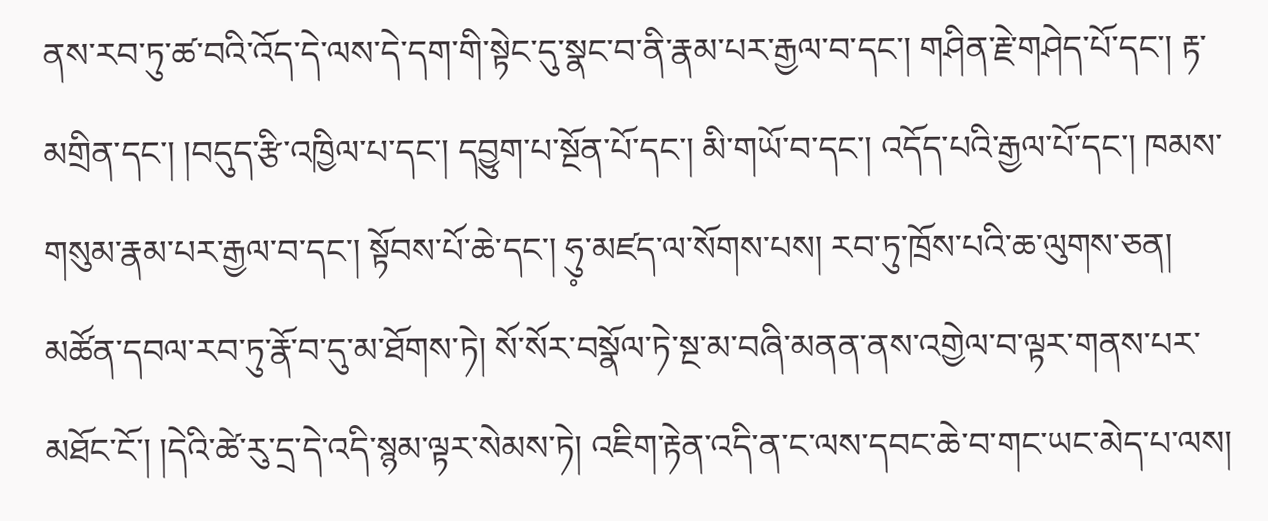ནས་རབ་ཏུ་ཚ་བའི་འོད་དེ་ལས་དེ་དག་གི་སྟེང་དུ་སྣང་བ་ནི་རྣམ་པར་རྒྱལ་བ་དང་། གཤིན་རྗེ་གཤེད་པོ་དང་། རྟ་མགྲིན་དང་། །བདུད་རྩི་འཁྱིལ་པ་དང་། དབྱུག་པ་སྔོན་པོ་དང་། མི་གཡོ་བ་དང་། འདོད་པའི་རྒྱལ་པོ་དང་། ཁམས་གསུམ་རྣམ་པར་རྒྱལ་བ་དང་། སྟོབས་པོ་ཆེ་དང་། ཧུ༷་མཛད་ལ་སོགས་པས། རབ་ཏུ་ཁྲོས་པའི་ཆ་ལུགས་ཅན། མཚོན་དབལ་རབ་ཏུ་རྣོ་བ་དུ་མ་ཐོགས་ཏེ། སོ་སོར་བསྣོལ་ཏེ་སྔ་མ་བཞི་མནན་ནས་འགྱེལ་བ་ལྟར་གནས་པར་མཐོང་ངོ་། །དེའི་ཚེ་རུ་དྲ་དེ་འདི་སྙམ་ལྟར་སེམས་ཏེ། འཇིག་རྟེན་འདི་ན་ང་ལས་དབང་ཆེ་བ་གང་ཡང་མེད་པ་ལས།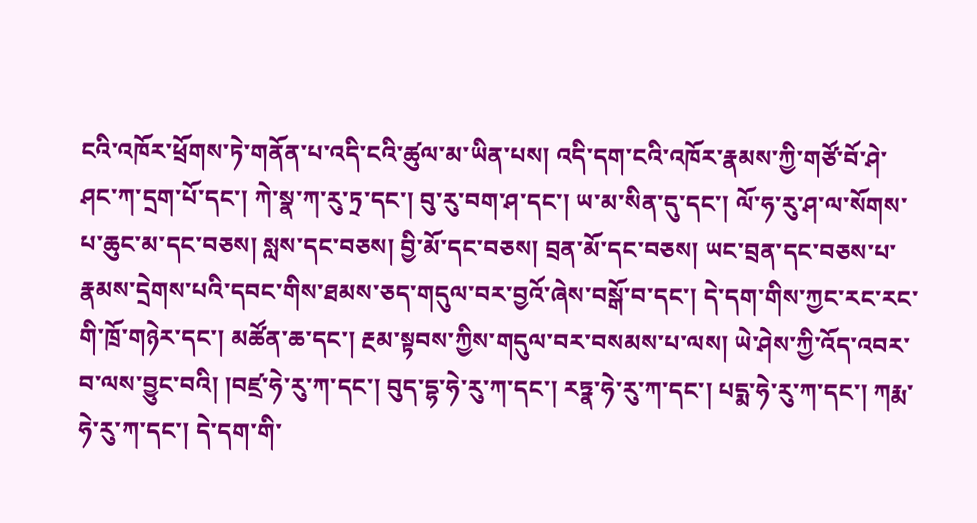ངའི་འཁོར་ཕྲོགས་ཏེ་གནོན་པ་འདི་ངའི་ཚུལ་མ་ཡིན་པས། འདི་དག་ངའི་འཁོར་རྣམས་ཀྱི་གཙོ་བོ་ཤེ་ཤང་ཀ་དྲག་པོ་དང་། ཀེ་སྣ་ཀ་རུ་ཏྲ་དང་། བུ་རུ་བག་ཤ་དང་། ཡ་མ་སིན་དུ་དང་། ལོ་ཧ་རུ་ཤ་ལ་སོགས་པ་ཆུང་མ་དང་བཅས། སླས་དང་བཅས། བྱི་མོ་དང་བཅས། བྲན་མོ་དང་བཅས། ཡང་བྲན་དང་བཅས་པ་རྣམས་དྲེགས་པའི་དབང་གིས་ཐམས་ཅད་གདུལ་བར་བྱའོ་ཞེས་བསྒོ་བ་དང་། དེ་དག་གིས་ཀྱང་རང་རང་གི་ཁྲོ་གཉེར་དང་། མཚོན་ཆ་དང་། རྔམ་སྟབས་ཀྱིས་གདུལ་བར་བསམས་པ་ལས། ཡེ་ཤེས་ཀྱི་འོད་འབར་བ་ལས་བྱུང་བའི། །བཛྲ་ཧེ་རུ་ཀ་དང་། བུད་དྷ་ཧེ་རུ་ཀ་དང་། རཏྣ་ཧེ་རུ་ཀ་དང་། པདྨ་ཧེ་རུ་ཀ་དང་། ཀརྨ་ཧེ་རུ་ཀ་དང་། དེ་དག་གི་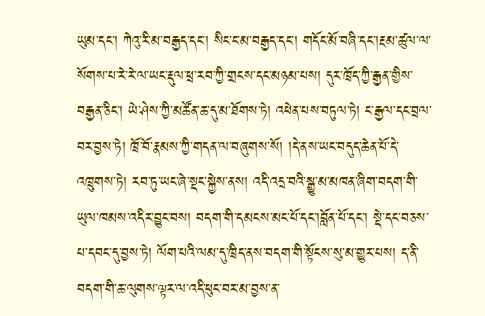ཡུམ་དང་། ཀེའུ་རི་མ་བརྒྱད་དང་། སིང་ང་མ་བརྒྱད་དང་། གདོང་མོ་བཞི་དང་།རྔམ་ཚུལ་ལ་སོགས་པ་རེ་རེ་ལ་ཡང་རྡུལ་ཕྲ་རབ་ཀྱི་གྲངས་དང་མཉམ་པས། དུར་ཁྲོད་ཀྱི་རྒྱན་གྱིས་བརྒྱན་ཅིང་། ཡེ་ཤེས་ཀྱི་མཚོན་ཆ་དུ་མ་ཐོགས་ཏེ། འཕེན་པས་བཏུལ་ཏེ། ང་རྒྱལ་དང་བྲལ་བར་བྱས་ཏེ། ཁྲོ་བོ་རྣམས་ཀྱི་གདན་ལ་བཞུགས་སོ། །དེ་ནས་ཡང་བདུད་ཆེན་པོ་དེ་འཁྲུགས་ཏེ། རབ་ཏུ་ཡང་ཞེ་སྡང་སྐྱེས་ནས། འདི་འདྲ་བའི་སྒྱུ་མ་མཁན་ཞིག་བདག་གི་ཡུལ་ཁམས་འདིར་བྱུང་བས། བདག་གི་དམངས་མང་པོ་དང་།བློན་པོ་དང་། སྡེ་དང་བཅས་པ་དབང་དུ་བྱས་ཏེ། ལོག་པའི་ལམ་དུ་ཁྲིད་ནས་བདག་གི་སྟོངས་སུ་མ་གྱུར་པས། ད་ནི་བདག་གི་ཆ་ལུགས་ལྟར་ལ་འདི་ཕུང་བར་མ་བྱས་ན་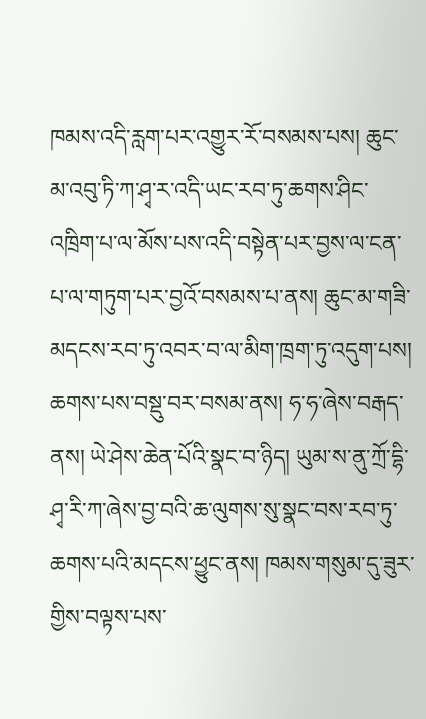ཁམས་འདི་རླག་པར་འགྱུར་རོ་བསམས་པས། ཆུང་མ་འབུ་ཏི་ཀ་ཤྭ་ར་འདི་ཡང་རབ་ཏུ་ཆགས་ཤིང་འཁྲིག་པ་ལ་མོས་པས་འདི་བསྟེན་པར་བྱས་ལ་ངན་པ་ལ་གཏུག་པར་བྱའོ་བསམས་པ་ནས། ཆུང་མ་གཟི་མདངས་རབ་ཏུ་འབར་བ་ལ་མིག་ཁྲག་ཏུ་འདུག་པས། ཆགས་པས་བསྡུ་བར་བསམ་ནས། ཧ་ཧ་ཞེས་བརྒད་ནས། ཡེ་ཤེས་ཆེན་པོའི་སྣང་བ་ཉིད། ཡུམ་ས་ནུ་ཀྲོ་དྷི་ཤྭ་རི་ཀ་ཞེས་བྱ་བའི་ཆ་ལུགས་སུ་སྣང་བས་རབ་ཏུ་ཆགས་པའི་མདངས་ཕྱུང་ནས། ཁམས་གསུམ་དུ་ཟུར་གྱིས་བལྟས་པས་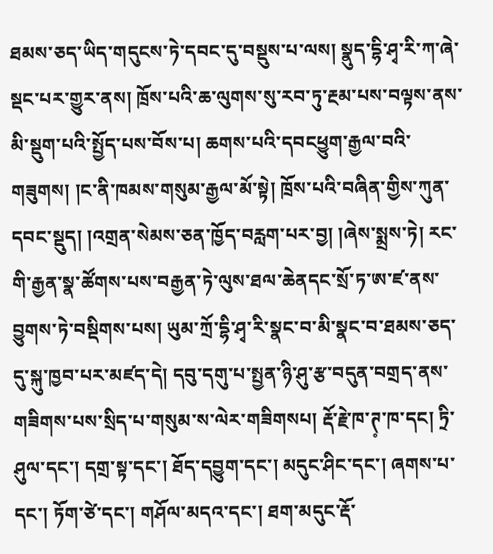ཐམས་ཅད་ཡིད་གདུངས་ཏེ་དབང་དུ་བསྡུས་པ་ལས། སྣུད་དྷི་ཤྭ་རི་ཀ་ཞེ་སྡང་པར་གྱུར་ནས། ཁྲོས་པའི་ཆ་ལུགས་སུ་རབ་ཏུ་རྔམ་པས་བལྟས་ནས་མི་སྡུག་པའི་སྤྱོད་པས་བོས་པ། ཆགས་པའི་དབངཕྱུག་རྒྱལ་བའི་གཟུགས། །ང་ནི་ཁམས་གསུམ་རྒྱལ་མོ་སྟེ། ཁྲོས་པའི་བཞིན་གྱིས་ཀུན་དབང་སྡུད། །འགྲན་སེམས་ཅན་ཁྱོད་བརླག་པར་བྱ། །ཞེས་སྨྲས་ཏེ། རང་གི་རྒྱན་སྣ་ཚོགས་པས་བརྒྱན་ཏེ་ལུས་ཐལ་ཆེནདང་སྲོ་ཏ་ཨ་ཛ་ནས་བྱུགས་ཏེ་བསྡིགས་པས། ཡུམ་ཀྲོ་དྷི་ཤྭ་རི་སྣང་བ་མི་སྣང་བ་ཐམས་ཅད་དུ་སྐུ་ཁྱབ་པར་མཛད་དེ། དབུ་དགུ་པ་སྤྱན་ཉི་ཤུ་རྩ་བདུན་བགྲད་ནས་གཟིགས་པས་སྲིད་པ་གསུམ་ས་ལེར་གཟིགསཔ། རྡོ་རྗེ་ཁ་ཊ༷་ཁ་དང། ཏྲི་ཤུལ་དང་། དགྲ་སྟ་དང་། ཐོད་དབྱུག་དང་། མདུང་ཤིང་དང་། ཞགས་པ་དང་། ཏོག་ཙེ་དང་། གཤོལ་མདའ་དང་། ཐག་མདུང་རྡོ་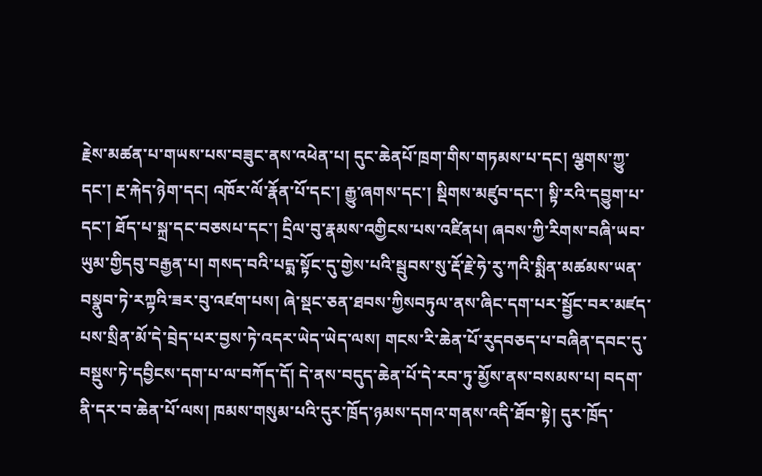རྗེས་མཚན་པ་གཡས་པས་བཟུང་ནས་འཕེན་པ། དུང་ཆེནཔོ་ཁྲག་གིས་གཏམས་པ་དང། ལྕགས་ཀྱུ་དང་། རྔ་རྐེད་ཉེག་དང། འཁོར་ལོ་རྣོན་པོ་དང་། རྒྱུ་ཞགས་དང་། སྡིགས་མཛུབ་དང་། སྟི་རའི་དབྱུག་པ་དང་། ཐོད་པ་སྐྲ་དང་བཅསཔ་དང་། དྲིལ་བུ་རྣམས་འགྱིངས་པས་འཛིནཔ། ཞབས་ཀྱི་རིགས་བཞི་ཡབ་ཡུམ་གྱིདབུ་བརྒྱན་པ། གསད་བའི་པདྨ་སྟོང་དུ་གྱེས་པའི་སྦུབས་སུ་རྡོ་རྗེ་ཧེ་རུ་ཀའི་སྨིན་མཚམས་ཡན་བསྣུབ་ཏེ་རཀྟའི་ཟར་བུ་འཛག་པས། ཞེ་སྡང་ཅན་ཐབས་ཀྱིསབཏུལ་ནས་ཞིང་དག་པར་སྦྱོང་བར་མཛད་པས་སྲིན་མོ་དེ་བྲེད་པར་བྱས་ཏེ་འདར་ཡེད་ཡེད་ལས། གངས་རི་ཆེན་པོ་རུདབཅད་པ་བཞིན་དབང་དུ་བསྡུས་ཏེ་དབྱིངས་དག་པ་ལ་བཀོད་དོ། དེ་ནས་བདུད་ཆེན་པོ་དེ་རབ་ཏུ་མྱོས་ནས་བསམས་པ། བདག་ནི་དར་བ་ཆེན་པོ་ལས། ཁམས་གསུམ་པའི་དུར་ཁྲོད་ཉམས་དགའ་གནས་འདི་ཐོབ་སྟེ། དུར་ཁྲོད་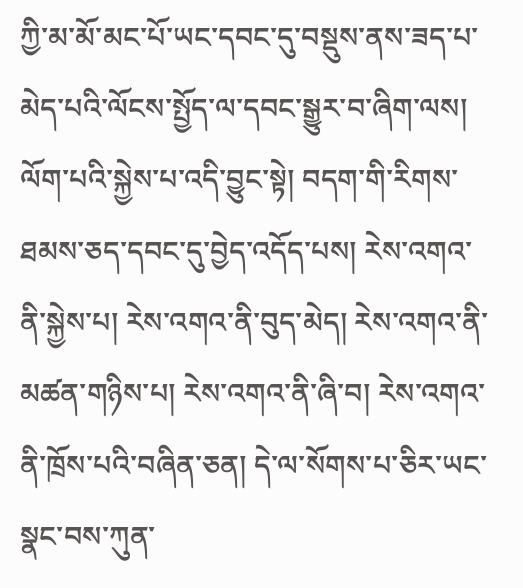ཀྱི་མ་མོ་མང་པོ་ཡང་དབང་དུ་བསྡུས་ནས་ཟད་པ་མེད་པའི་ལོངས་སྤྱོད་ལ་དབང་སྒྱུར་བ་ཞིག་ལས། ལོག་པའི་སྐྱེས་པ་འདི་བྱུང་སྟེ། བདག་གི་རིགས་ཐམས་ཅད་དབང་དུ་བྱེད་འདོད་པས། རེས་འགའ་ནི་སྐྱེས་པ། རེས་འགའ་ནི་བུད་མེད། རེས་འགའ་ནི་མཚན་གཉིས་པ། རེས་འགའ་ནི་ཞི་བ། རེས་འགའ་ནི་ཁྲོས་པའི་བཞིན་ཅན། དེ་ལ་སོགས་པ་ཅིར་ཡང་སྣང་བས་ཀུན་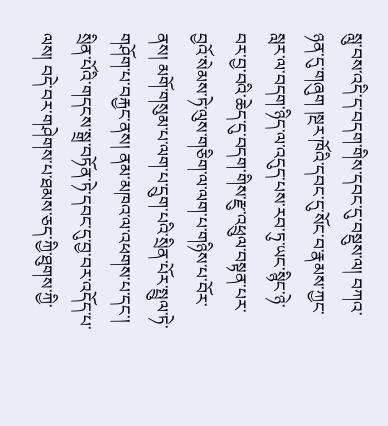སླུ་བས་འདི་ད་བདག་གིས་དབང་དུ་བསྡུས་ལ། བཀའ་ཉན་དུ་གཞུག །སྔར་ཁོའི་དབང་དུ་སོང་བ་རྣམས་ཀྱང་སླར་ལ་བདག་ཉིད་ལ་འདུད་པས་རབ་ཏུ་ཡང་སྙིང་ཉེ་བར་བྱ་བའི་ཆེད་དུ་བདག་གིས་རྫུ་འཕྲུལ་བསྟན་པར་བྱའོ་སེམས་ཏེ་ལུས་གཅིག་ལ་ལག་པ་གཉིས་པ་བོར་ནས། མགོ་གསུམ་པ་ལག་པ་དྲུག་པའི་སྲིན་པོར་སྤྲུལ་ཏེ་གཤོག་པ་བརྐྱང་ནས། ནམ་མཁའ་ལ་འཕགས་པ་དང་། སྲིན་པོའི་གདངས་སྒྲ་བཏོན་ཏེ་དབང་དུ་བྱ་བར་འདོད་པ་ལས། བདེ་བར་གཤེགས་པ་ཐམས་ཅད་ཀྱི་ཐུགས་ཀྱི་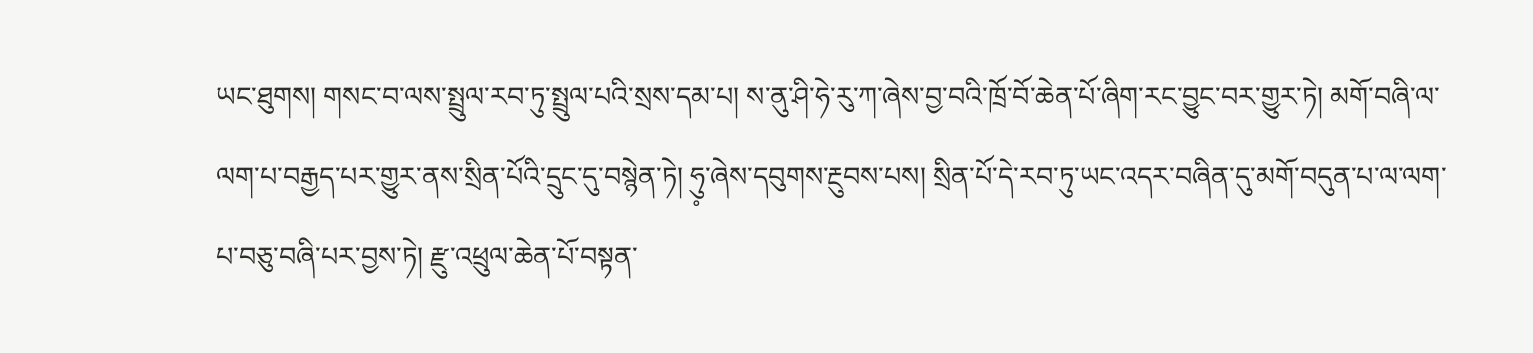ཡང་ཐུགས། གསང་བ་ལས་སྤྲུལ་རབ་ཏུ་སྤྲུལ་པའི་སྲས་དམ་པ། ས་ནུ་ཤི་ཧེ་རུ་ཀ་ཞེས་བྱ་བའི་ཁྲོ་བོ་ཆེན་པོ་ཞིག་རང་བྱུང་བར་གྱུར་ཏེ། མགོ་བཞི་ལ་ལག་པ་བརྒྱད་པར་གྱུར་ནས་སྲིན་པོའི་དྲུང་དུ་བསྙེན་ཏེ། ཧུ༷་ཞེས་དབུགས་རྔུབས་པས། སྲིན་པོ་དེ་རབ་ཏུ་ཡང་འདར་བཞིན་དུ་མགོ་བདུན་པ་ལ་ལག་པ་བཅུ་བཞི་པར་བྱས་ཏེ། རྫུ་འཕྲུལ་ཆེན་པོ་བསྟན་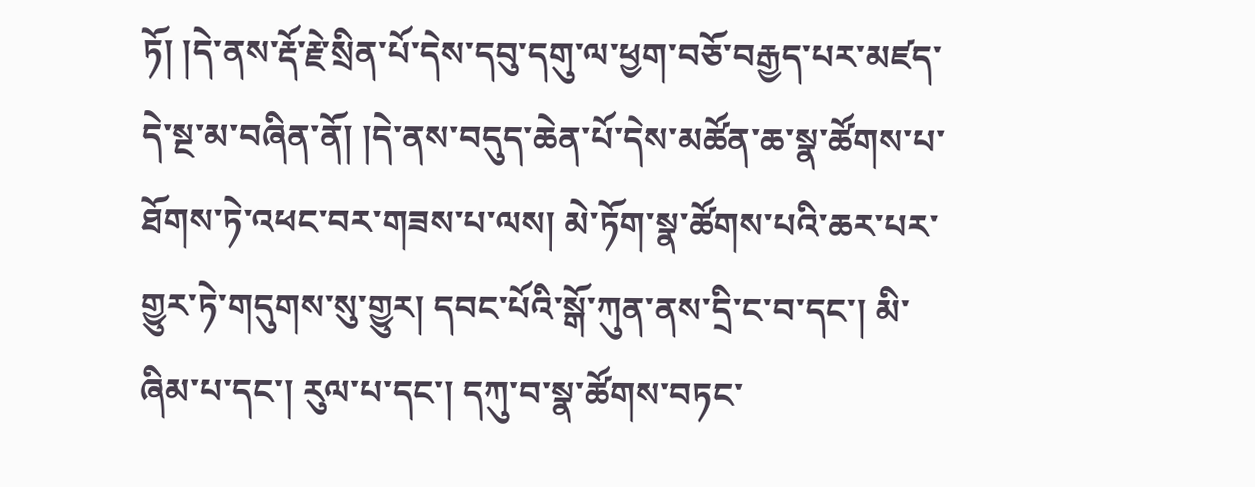ཏོ། །དེ་ནས་རྡོ་རྗེ་སྲིན་པོ་དེས་དབུ་དགུ་ལ་ཕྱག་བཅོ་བརྒྱད་པར་མཛད་དེ་སྔ་མ་བཞིན་ནོ། །དེ་ནས་བདུད་ཆེན་པོ་དེས་མཚོན་ཆ་སྣ་ཚོགས་པ་ཐོགས་ཏེ་འཕང་བར་གཟས་པ་ལས། མེ་ཏོག་སྣ་ཚོགས་པའི་ཆར་པར་གྱུར་ཏེ་གདུགས་སུ་གྱུར། དབང་པོའི་སྒོ་ཀུན་ནས་དྲི་ང་བ་དང་། མི་ཞིམ་པ་དང་། རུལ་པ་དང་། དཀུ་བ་སྣ་ཚོགས་བཏང་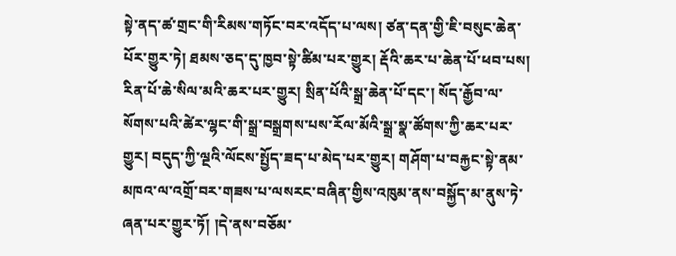སྟེ་ནད་ཚ་གྲང་གི་རིམས་གཏོང་བར་འདོད་པ་ལས། ཙན་དན་གྱི་ཇི་བསུང་ཆེན་པོར་གྱུར་ཏེ། ཐམས་ཅད་དུ་ཁྱབ་སྟེ་ཚིམ་པར་གྱུར། རྡོའི་ཆར་པ་ཆེན་པོ་ཕབ་པས། རིན་པོ་ཆེ་སིལ་མའི་ཆར་པར་གྱུར། སྲིན་པོའི་སྒྲ་ཆེན་པོ་དང་། སོད་རྒྱོབ་ལ་སོགས་པའི་ཚེར་ལྷང་གི་སྒྲ་བསྒྲགས་པས་རོལ་མོའི་སྒྲ་སྣ་ཚོགས་ཀྱི་ཆར་པར་གྱུར། བདུད་ཀྱི་ལྔའི་ལོངས་སྤྱོད་ཟད་པ་མེད་པར་གྱུར། གཤོག་པ་བརྐྱང་སྟེ་ནམ་མཁའ་ལ་འགྲོ་བར་གཟས་པ་ལསརང་བཞིན་གྱིས་འཁུམ་ནས་བསྐྱོད་མ་ནུས་ཏེ་ཞན་པར་གྱུར་ཏོ། །དེ་ནས་བཅོམ་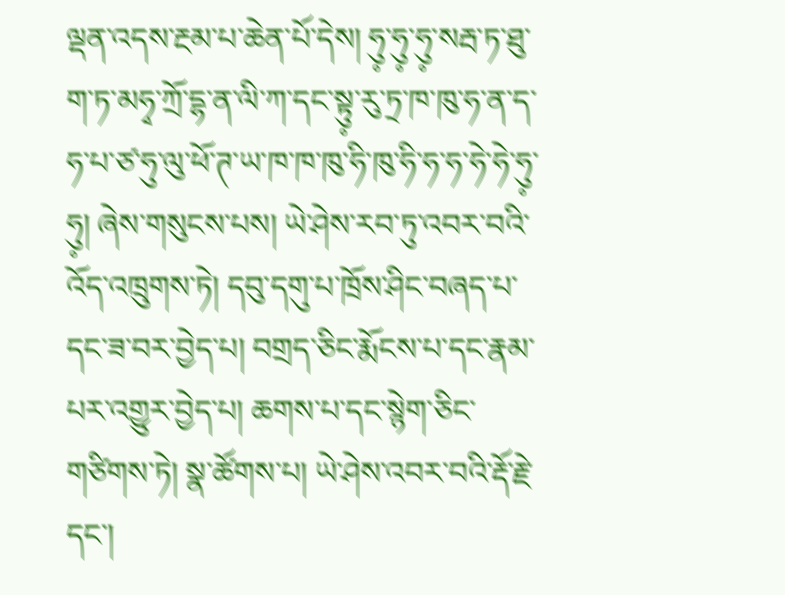ལྡན་འདས་རྔམ་པ་ཆེན་པོ་དེས། ཧུ༷་ཧུ༷་ཧུ༷་སརྦ་ཏ་ཐུ་ག་ཏ་མཧྭ་ཀྲོ་དྷ་ན་ལི་ཀ་དང་སྟུ༷་རུ་ཏྲ་ཁ་ཁུ་ཧ་ན་ད་ཧ་པ་ཙ་ཧུ་ལུ་ཕོ་ཊ་ཡ་ཁ་ཁ་ཁུ་ཧི་ཁུ་ཧི་ཧ་ཧ་ཧེ་ཧེ་ཧུ༷་ཧུ༷། ཞེས་གསུངས་པས། ཡེ་ཤེས་རབ་ཏུ་འབར་བའི་འོད་འཁྲུགས་ཏེ། དབུ་དགུ་པ་ཁྲོས་ཤིང་བཞད་པ་དང་ཟ་བར་བྱེད་པ། བགྲད་ཅིང་རྨོངས་པ་དང་རྣམ་པར་འགྱུར་བྱེད་པ། ཆགས་པ་དང་སྙེག་ཅིང་གཙིགས་ཏེ། སྣ་ཚོགས་པ། ཡེ་ཤེས་འབར་བའི་རྡོ་རྗེ་དང་།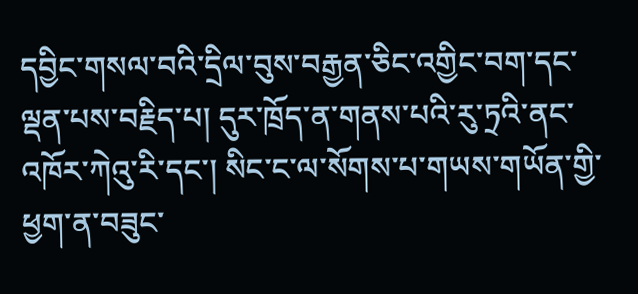དབྱིང་གསལ་བའི་དྲིལ་བུས་བརྒྱན་ཅིང་འགྱིང་བག་དང་ལྡན་པས་བརྗིད་པ། དུར་ཁྲོད་ན་གནས་པའི་རུ་ཏྲའི་ནང་འཁོར་ཀེའུ་རི་དང་། སིང་ང་ལ་སོགས་པ་གཡས་གཡོན་གྱི་ཕྱག་ན་བཟུང་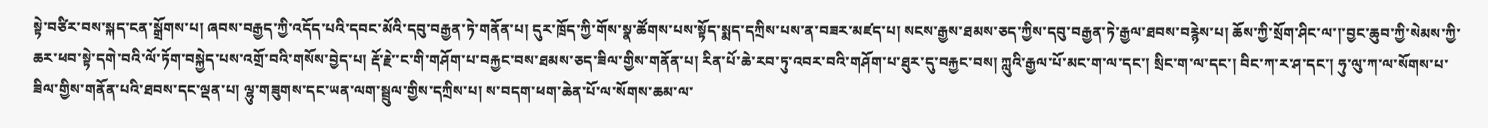སྟེ་བཙིར་བས་སྐད་ངན་སྒྲོགས་པ། ཞབས་བརྒྱད་ཀྱི་འདོད་པའི་དབང་མོའི་དབུ་བརྒྱན་ཏེ་གནོན་པ། དུར་ཁྲོད་ཀྱི་གོས་སྣ་ཚོགས་པས་སྟོད་སྨད་དཀྲིས་པས་ན་བཟར་མཛད་པ། སངས་རྒྱས་ཐམས་ཅད་ཀྱིས་དབུ་བརྒྱན་ཏེ་རྒྱལ་ཐབས་བརྙེས་པ། ཆོས་ཀྱི་སྲོག་ཤིང་ལ་།་བྱང་ཆུབ་ཀྱི་སེམས་ཀྱི་ཆར་ཕབ་སྟེ་དགེ་བའི་ལོ་ཏོག་བསྐྱེད་པས་འགྲོ་བའི་གསོས་བྱེད་པ། རྡོ་རྗེ་་ང་གི་གཤོག་པ་བརྐྱང་བས་ཐམས་ཅད་ཟིལ་གྱིས་གནོན་པ། རིན་པོ་ཆེ་རབ་ཏུ་འབར་བའི་གཤོག་པ་ཐུར་དུ་བརྐྱང་བས། ཀླུའི་རྒྱལ་པོ་མང་ག་ལ་དང་། སྲིང་ག་ལ་དང་། བིང་ཀ་ར་ཤ་དང་། ཧུ་ལུ་ཀ་ལ་སོགས་པ་ཟིལ་གྱིས་གནོན་པའི་ཐབས་དང་ལྡན་པ། ལྷུ་གཟུགས་དང་ཡན་ལག་སྦྲུལ་གྱིས་དཀྲིས་པ། ས་བདག་ཕག་ཆེན་པོ་ལ་སོགས་ཆམ་ལ་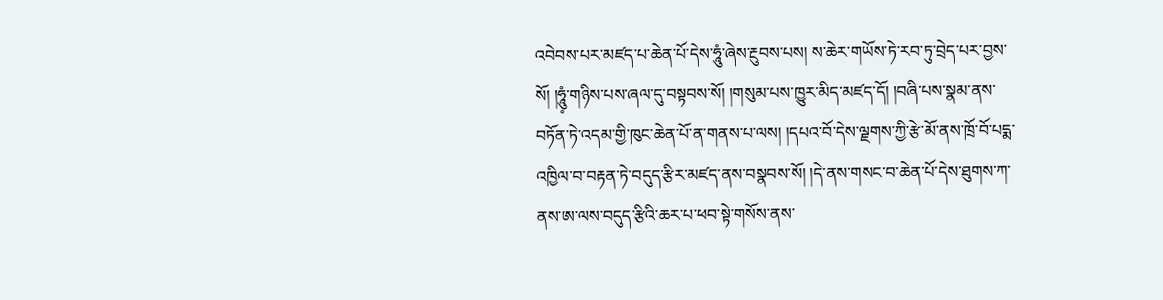འབེབས་པར་མཛད་པ་ཆེན་པོ་དེས་ཧཱུཾ་ཞེས་རྔུབས་པས། ས་ཆེར་གཡོས་ཏེ་རབ་ཏུ་བྲེད་པར་བྱས་སོ། །ཧཱུཾ༷་གཉིས་པས་ཞལ་དུ་བསྟབས་སོ། །གསུམ་པས་ཁྱུར་མིད་མཛད་དོ། །བཞི་པས་སྣམ་ནས་བཏོན་ཏེ་འདམ་གྱི་ཁུང་ཆེན་པོ་ན་གནས་པ་ལས། །དཔའ་བོ་དེས་ལྗགས་ཀྱི་རྩེ་མོ་ནས་ཁྲོ་བོ་པདྨ་འཁྱིལ་བ་བརྟན་ཏེ་བདུད་རྩིར་མཛད་ནས་བསྣབས་སོ། །དེ་ནས་གསང་བ་ཆེན་པོ་དེས་ཐུགས་ཀ་ནས་ཨ་ལས་བདུད་རྩིའི་ཆར་པ་ཕབ་སྟེ་གསོས་ནས་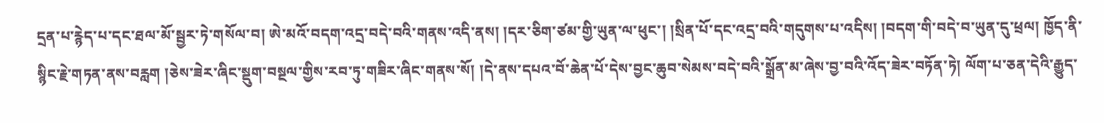དྲན་པ་རྙེད་པ་དང་ཐལ་མོ་སྦྱར་ཏེ་གསོལ་བ། ཨེ་མའོ་བདག་འདྲ་བདེ་བའི་གནས་འདི་ནས། །དར་ཅིག་ཙམ་གྱི་ཡུན་ལ་ཕུང་། །སྲིན་པོ་དང་འདྲ་བའི་གདུགས་པ་འདིས། །བདག་གི་བདེ་བ་ཡུན་དུ་ཕྲལ། ཁྱོད་ནི་སྙིང་རྗེ་གཏན་ནས་བརླག །ཅེས་ཟེར་ཞིང་སྡུག་བསྔལ་གྱིས་རབ་ཏུ་གཟིར་ཞིང་གནས་སོ། །དེ་ནས་དཔའ་བོ་ཆེན་པོ་དེས་བྱང་ཆུབ་སེམས་བདེ་བའི་སྒྲོན་མ་ཞེས་བྱ་བའི་འོད་ཟེར་བཏོན་ཏེ། ལོག་པ་ཅན་དེའི་རྒྱུད་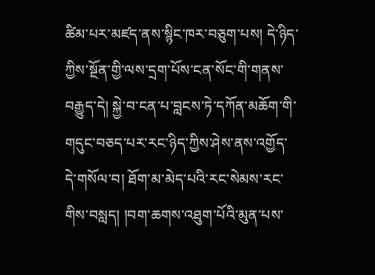ཚིམ་པར་མཛད་ནས་སྙིང་ཁར་བཅུག་པས། དེ་ཉིད་ཀྱིས་སྔོན་གྱི་ལས་དྲག་པོས་ངན་སོང་གི་གནས་བརྒྱུད་དེ། སྐྱེ་བ་ངན་པ་བླངས་ཏེ་དཀོན་མཆོག་གི་གདུང་བཅད་པར་རང་ཉིད་ཀྱིས་ཤེས་ནས་འགྱོད་དེ་གསོལ་བ། ཐོག་མ་མེད་པའི་རང་སེམས་རང་གིས་བསླད། །བག་ཆགས་འཐུག་པོའི་མུན་པས་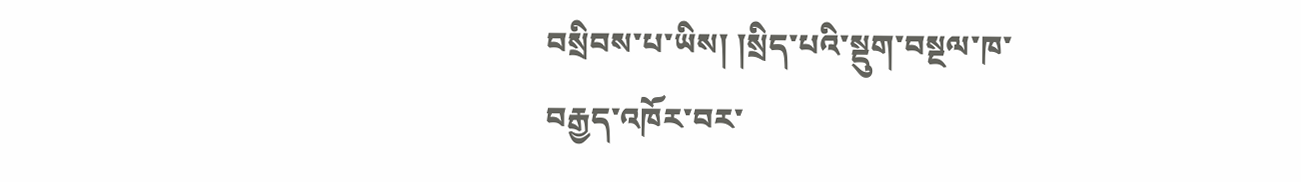བསྲིབས་པ་ཡིས། །སྲིད་པའི་སྡུག་བསྔལ་ཁ་བརྒྱད་འཁོར་བར་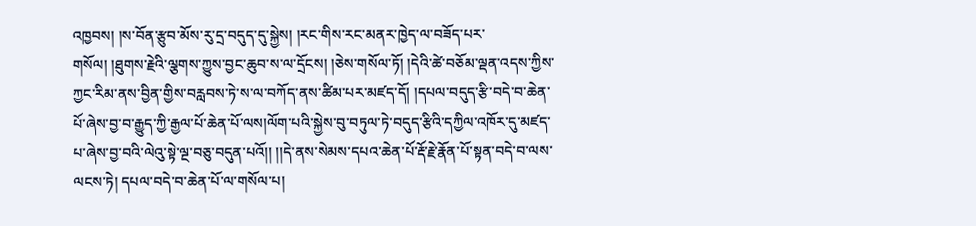འཁྱབས། །ས་བོན་རྩུབ་མོས་རུ་དྲ་བདུད་དུ་སྐྱེས། །རང་གིས་རང་མནར་ཁྱེད་ལ་བཟོད་པར་གསོལ། །ཐུགས་རྗེའི་ལྕགས་ཀྱུས་བྱང་ཆུབ་ས་ལ་དྲོངས། །ཅེས་གསོལ་ཏོ། །དེའི་ཚེ་བཅོམ་ལྡན་འདས་ཀྱིས་ཀྱང་རིམ་ནས་བྱིན་གྱིས་བརླབས་ཏེ་ས་ལ་བཀོད་ནས་ཚིམ་པར་མཛད་དོ། །དཔལ་བདུད་རྩི་བདེ་བ་ཆེན་པོ་ཞེས་བྱ་བ་རྒྱུད་ཀྱི་རྒྱལ་པོ་ཆེན་པོ་ལས།ལོག་པའི་སྐྱེས་བུ་བཏུལ་ཏེ་བདུད་རྩིའི་དཀྱིལ་འཁོར་དུ་མཛད་པ་ཞེས་བྱ་བའི་ལེའུ་སྟེ་ལྔ་བཅུ་བདུན་པའོ།། །།དེ་ནས་སེམས་དཔའ་ཆེན་པོ་རྡོ་རྗེ་རྣོན་པོ་སྟན་བདེ་བ་ལས་ལངས་ཏེ། དཔལ་བདེ་བ་ཆེན་པོ་ལ་གསོལ་པ།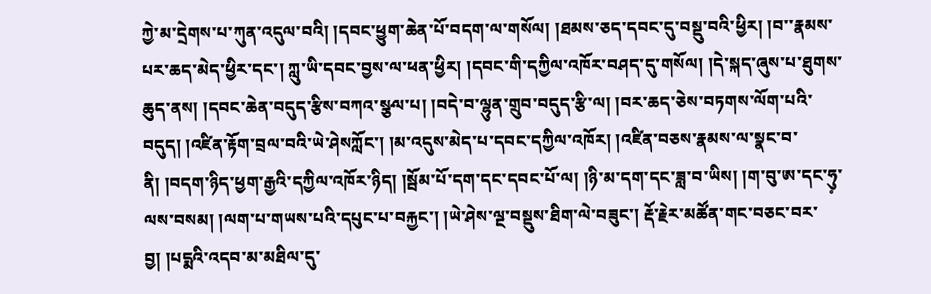ཀྱེ་མ་དྲེགས་པ་ཀུན་འདུལ་བའི། །དབང་ཕྱུག་ཆེན་པོ་བདག་ལ་གསོལ། །ཐམས་ཅད་དབང་དུ་བསྡུ་བའི་ཕྱིར། །བ་་རྣམས་པར་ཆད་མེད་ཕྱིར་དང་། ཀླུ་ཡི་དབང་བྱས་ལ་ཕན་ཕྱིར། །དབང་གི་དཀྱིལ་འཁོར་བཤད་དུ་གསོལ། །དེ་སྐད་ཞུས་པ་ཐུགས་ཆུད་ནས། །དབང་ཆེན་བདུད་རྩིས་བཀའ་སྩལ་པ། །བདེ་བ་ལྷུན་གྲུབ་བདུད་རྩི་ལ། །བར་ཆད་ཅེས་བཏགས་ལོག་པའི་བདུད། །འཛིན་རྟོག་བྲལ་བའི་ཡེ་ཤེསཀློང་། །མ་འདུས་མེད་པ་དབང་དཀྱིལ་འཁོར། །འཛིན་བཅས་རྣམས་ལ་སྣང་བ་ནི། །བདག་ཉིད་ཕྱག་རྒྱའི་དཀྱིལ་འཁོར་ཉིད། །སྦོམ་པོ་དག་དང་དབང་པོ་ལ། །ཉི་མ་དག་དང་ཟླ་བ་ཡིས། །ག་བུ་ཨ་དང་ཧུ༷་ལས་བསམ། །ལག་པ་གཡས་པའི་དཔུང་པ་བརྐྱང་། །ཡེ་ཤེས་ལྔ་བསྡུས་ཐིག་ལེ་བཟུང་། རྡོ་རྗེར་མཚོན་གང་བཅང་བར་བྱ། །པདྨའི་འདབ་མ་མཐིལ་དུ་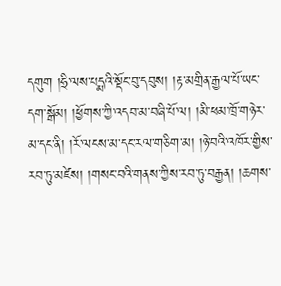དགུག །ཧྲི་ལས་པདྨའི་སྡོང་བུ་དབུས། །རྟ་མགྲིན་རྒྱལ་པོ་ཡང་དག་སྒོམ། །ཕྱོགས་ཀྱི་འདབ་མ་བཞི་པོ་ལ། །མི་ཕམ་ཁྲོ་གཉེར་མ་དང་ནི། །རོ་ལངས་མ་དང་རལ་གཅིག་མ། །ཉེ་བའི་འཁོར་གྱིས་རབ་ཏུ་མཛེས། །གསང་བའི་གནས་ཀྱིས་རབ་ཏུ་བརྒྱན། །ཆགས་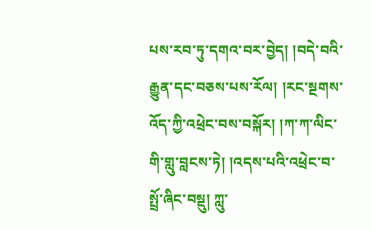པས་རབ་ཏུ་དགའ་བར་བྱེད། །བདེ་བའི་རྒྱུན་དང་བཅས་པས་རོལ། །རང་སྔགས་འོད་ཀྱི་འཕྲེང་བས་བསྐོར། །ཀ་ཀ་ལིང་གི་གླུ་བླངས་ཏེ། །འདས་པའི་འཕྲེང་བ་སྤྲོ་ཞིང་བསྡུ། ཀླུ་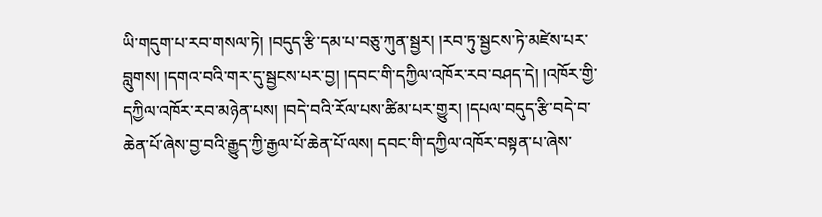ཡི་གདུག་པ་རབ་གསལ་ཏེ། །བདུད་རྩི་དམ་པ་བཅུ་ཀུན་སྦྱར། །རབ་ཏུ་སྦྱངས་ཏེ་མཛེས་པར་བླུགས། །དགའ་བའི་གར་དུ་སྦྱངས་པར་བྱ། །དབང་གི་དཀྱིལ་འཁོར་རབ་བཤད་དེ། །འཁོར་གྱི་དཀྱིལ་འཁོར་རབ་མཉེན་པས། །བདེ་བའི་རོལ་པས་ཚིམ་པར་གྱུར། །དཔལ་བདུད་རྩི་བདེ་བ་ཆེན་པོ་ཞེས་བྱ་བའི་རྒྱུད་ཀྱི་རྒྱལ་པོ་ཆེན་པོ་ལས། དབང་གི་དཀྱིལ་འཁོར་བསྟན་པ་ཞེས་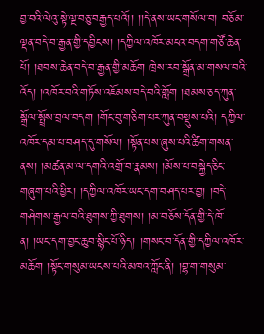བྱ་བའི་ལེའུ་སྟེ་ལྔ་བཅུ་བརྒྱད་པའོ།། །།དེ་ནས་ཡང་གསོལ་བ། བཅོམ་ལྡན་བདེ་བ་རྒྱན་གྱི་དབྱིངས། །དཀྱིལ་འཁོར་མངའ་བདག་གཙོ་ཆེན་པོ། །ཐབས་ཆེན་བདེ་བ་རྒྱན་གྱི་མཆོག ཁྲེས་རབ་སྒྲོན་མ་གསལ་བའི་འོད། །འཁོར་བའི་གཏོས་འཇོམས་བདེ་བའི་གློག །ཐམས་ཅད་ཀུན་སྒྲོལ་སྤྲོས་བྲལ་བདག །གོང་བུ་གཅིག་པར་ཀུན་བསྡུས་པའི། དཀྱིལ་འཁོར་དམ་པ་བཤད་དུ་གསོལ། །སྟོན་པས་ཞུས་པའི་ཚིག་གསན་ནས། །མཚན་མ་ལ་དགའི་འགྲོ་བ་རྣམས། །མོས་པ་བསྐྱེད་ཅིང་གཞུག་པའི་ཕྱིར། །དཀྱིལ་འཁོར་ཡང་དག་བཤད་པར་བྱ། །བདེ་གཤེགས་རྒྱལ་བའི་ཐུགས་ཀྱི་ཐུགས། །མ་བཅོས་དོན་གྱི་དེ་ཁོ་ན། །ཡང་དག་བྱང་ཆུབ་སྙིང་པོ་ཉིད། །གསང་བ་དོན་གྱི་དཀྱིལ་འཁོར་མཆོག །སྟོང་གསུམ་ཡངས་པའི་མཁའ་ཀློང་ནི། །བྷ་ག་གསུམ་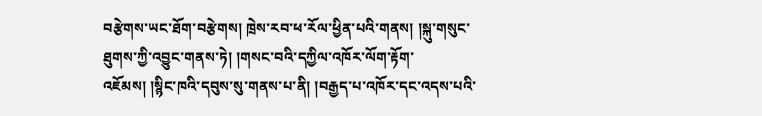བརྩེགས་ཡང་ཐོག་བརྩེགས། ཁྲེས་རབ་ཕ་རོལ་ཕྱིན་པའི་གནས། །སྐུ་གསུང་ཐུགས་ཀྱི་འབྱུང་གནས་ཏེ། །གསང་བའི་དཀྱིལ་འཁོར་ལོག་རྟོག་འཇོམས། །སྙིང་ཁའི་དབུས་སུ་གནས་པ་ནི། །བརྒྱད་པ་འཁོར་དང་འདས་པའི་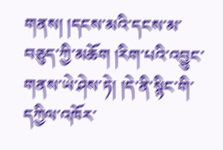གནས། །དངས་མའི་དངས་མ་བཅུད་ཀྱི་མཆོག །རིག་པའི་འབྱུང་གནས་ཡེ་ཤེས་ཏེ། །དེ་ནི་སྙིང་གི་དཀྱིལ་འཁོར་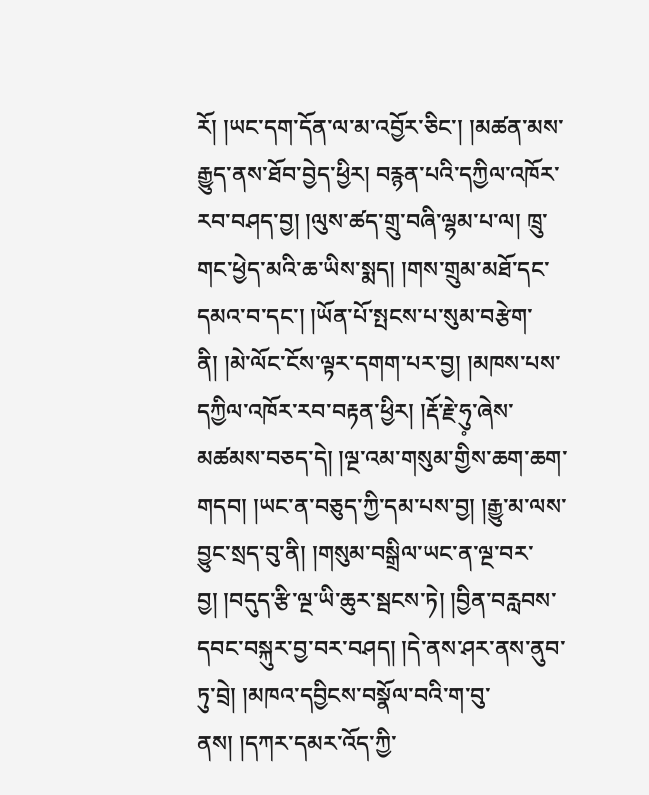རོ། །ཡང་དག་དོན་ལ་མ་འབྱོར་ཅིང་། །མཚན་མས་རྒྱུད་ནས་ཐོབ་བྱེད་ཕྱིར། བརྙན་པའི་དཀྱིལ་འཁོར་རབ་བཤད་བྱ། །ལུས་ཚད་གྲུ་བཞི་ལྷམ་པ་ལ། ཁྲུ་གང་ཕྱེད་མའི་ཆ་ཡིས་སྨད། །གས་གྲུམ་མཐོ་དང་དམའ་བ་དང་། །ཡོན་པོ་སྤངས་པ་སུམ་བརྩེག་ནི། །མེ་ལོང་ངོས་ལྟར་དགག་པར་བྱ། །མཁས་པས་དཀྱིལ་འཁོར་རབ་བརྟན་ཕྱིར། །རྡོ་རྗེ་ཧུ༷་ཞེས་མཚམས་བཅད་དེ། །ལྔ་འམ་གསུམ་གྱིས་ཆག་ཆག་གདབ། །ཡང་ན་བཅུད་ཀྱི་དམ་པས་བྱ། །རྒྱུ་མ་ལས་བྱུང་སྲད་བུ་ནི། །གསུམ་བསྒྲིལ་ཡང་ན་ལྔ་བར་བྱ། །བདུད་རྩི་ལྔ་ཡི་ཆུར་སྦངས་ཏེ། །བྱིན་བརླབས་དབང་བསྐུར་བྱ་བར་བཤད། །དེ་ནས་ཤར་ནས་ནུབ་ཏུ་བྲེ། །མཁའ་དབྱིངས་བསྣོལ་བའི་ག་བུ་ནས། །དཀར་དམར་འོད་ཀྱི་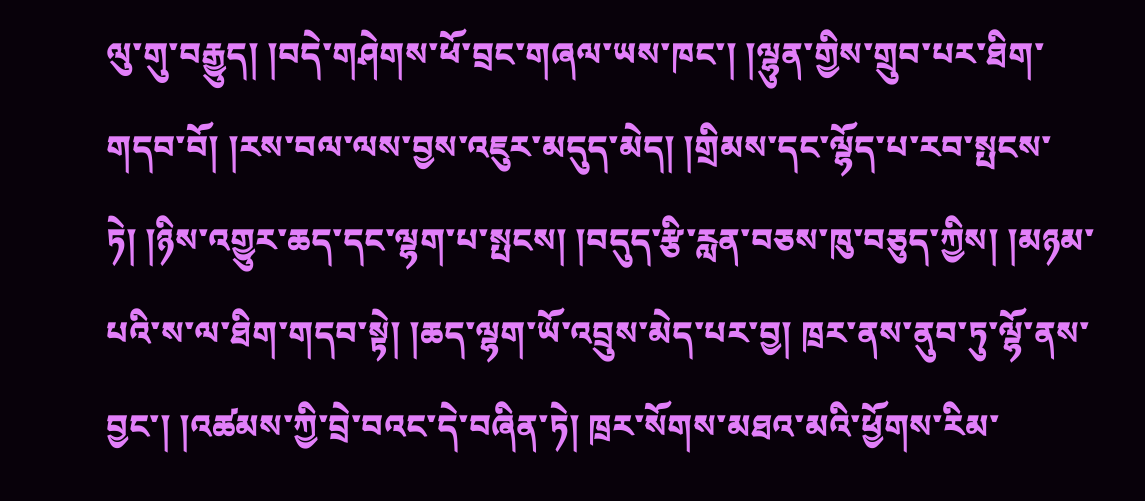ལུ་གུ་བརྒྱུད། །བདེ་གཤེགས་ཕོ་བྲང་གཞལ་ཡས་ཁང་། །ལྷུན་གྱིས་གྲུབ་པར་ཐིག་གདབ་བོ། །རས་བལ་ལས་བྱས་འཇུར་མདུད་མེད། །གྲིམས་དང་ལྷོད་པ་རབ་སྤངས་ཏེ། །ཉིས་འགྱུར་ཆད་དང་ལྷག་པ་སྤངས། །བདུད་རྩི་རླན་བཅས་ཁུ་བཅུད་ཀྱིས། །མཉམ་པའི་ས་ལ་ཐིག་གདབ་སྟེ། །ཆད་ལྷག་ཡོ་འབྲུས་མེད་པར་བྱ། ཁྲར་ནས་ནུབ་ཏུ་ལྷོ་ནས་བྱང་། །འཚམས་ཀྱི་བྲེ་བའང་དེ་བཞིན་ཏེ། ཁྲར་སོགས་མཐའ་མའི་ཕྱོགས་རིམ་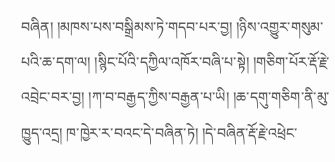བཞིན། །མཁས་པས་བསྒྲིམས་ཏེ་གདབ་པར་བྱ། །ཉིས་འགྱུར་གསུམ་པའི་ཆ་དག་ལ། །སྙིང་པོའི་དཀྱིལ་འཁོར་བཞི་པ་སྟེ། །གཅིག་པོར་རྡོ་རྗེ་འབྲེང་བར་བྱ། །ཀ་བ་བརྒྱད་ཀྱིས་བརྒྱན་པ་ཡི། །ཆ་དགུ་གཅིག་ནི་མུ་ཁྱུད་འདྲ། ཁ་ཁྱེར་ར་བའང་དེ་བཞིན་ཏེ། །དེ་བཞིན་རྡོ་རྗེ་འཕྲེང་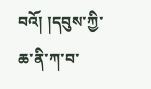བའོ། །དབུས་ཀྱི་ཆ་ནི་ཀ་བ་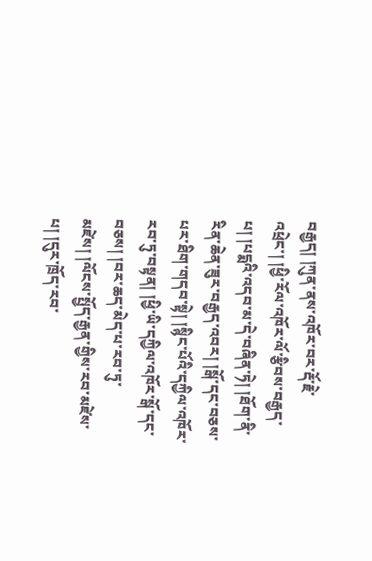བརྒྱད། །ཀུན་ནས་འཁོར་བར་རྡོ་རྗེ་འཕྲེང་། །ཕྱི་རོལ་འཁོར་ལོ་རྩིབས་བརྒྱད་པ། །པདྨའི་འདབ་མ་དེ་བཞིན་ཏེ། །ཐོག་ནི་རིན་ཆེན་ཟུར་བརྒྱད་འབར། །སྒོ་དང་བཅས་པར་ཐིག་གདབ་སྟེ། །སྙིང་པོའི་དཀྱིལ་འཁོར་རབ་ཏུ་བསྟན། །ཕྱི་ཡི་དཀྱིལ་འཁོར་སྒོ་དང་བཅས། །བར་ཆད་མེད་པ་རབ་ཏུ་མཛེས། །ལོངས་སྤྱོད་རྒྱན་གྱིས་རབ་མཛེས་པ། །དུར་ཁྲོད་རབ་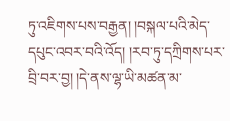ཏུ་འཇིགས་པས་བརྒྱན། །བསྐལ་པའི་མེད་དཔུང་འབར་བའི་འོད། །རབ་ཏུ་དཀྲིགས་པར་བྲི་བར་བྱ། །དེ་ནས་ལྷ་ཡི་མཚན་མ་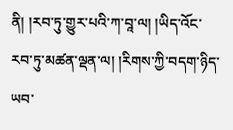ནི། །རབ་ཏུ་གྱུར་པའི་ཀ་བཱ་ལ། །ཡིད་འོང་རབ་ཏུ་མཚན་ལྡན་ལ། །རིགས་ཀྱི་བདག་ཉིད་ཡབ་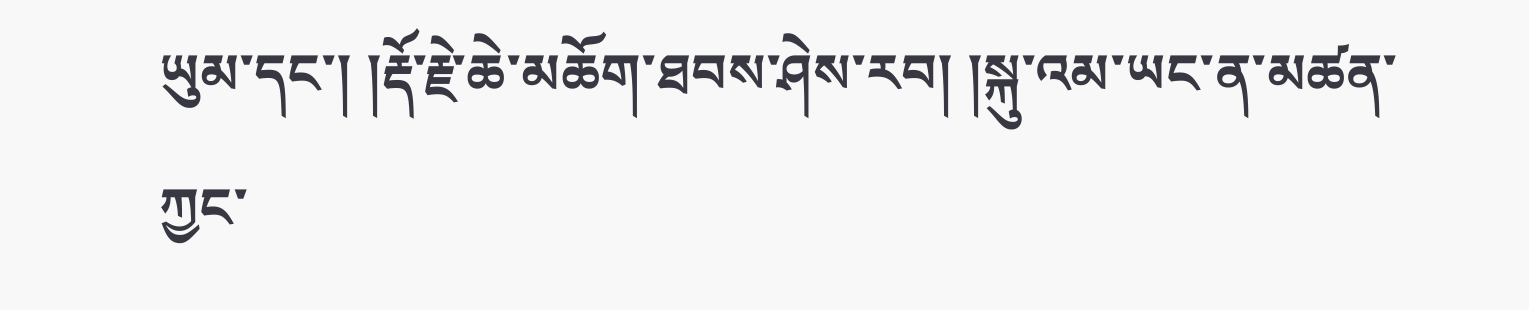ཡུམ་དང་། །རྡོ་རྗེ་ཆེ་མཆོག་ཐབས་ཤེས་རབ། །སྐུ་འམ་ཡང་ན་མཚན་ཀྱང་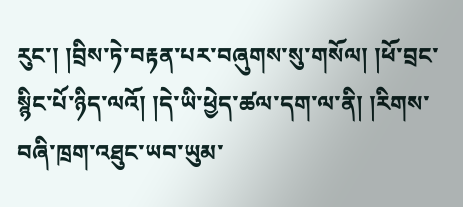རུང་། །བྲིས་ཏེ་བརྟན་པར་བཞུགས་སུ་གསོལ། །ཕོ་བྲང་སྙིང་པོ་ཉིད་ལའོ། །དེ་ཡི་ཕྱེད་ཚལ་དག་ལ་ནི། །རིགས་བཞི་ཁྲག་འཐུང་ཡབ་ཡུམ་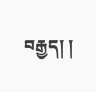བརྒྱད། །